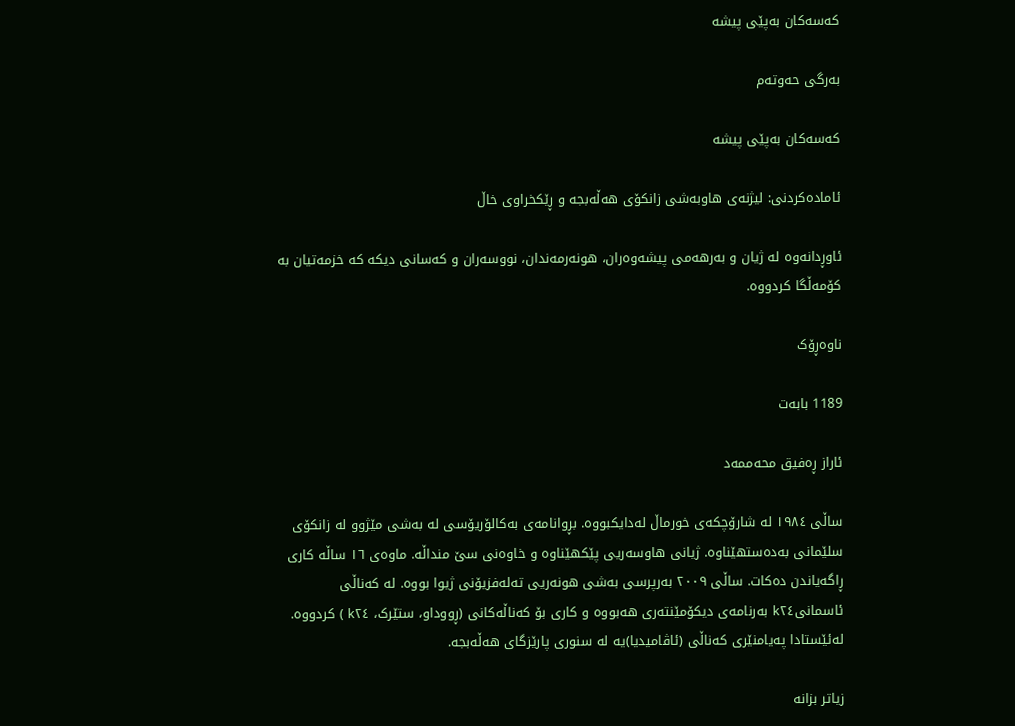کەسەکان بەپێی پیشە

بەرگی حەوتەم

کەسەکان بەپێی پیشە

ئامادەکردنی: لیژنه‌ی هاوبه‌شی زانكۆی هه‌ڵه‌بجه‌ و ڕێكخراوی خاڵ

ئاوڕدانەوە لە ژیان و بەرهەمی پیشەوەران، هونەرمەندان، نووسەران و کەسانی دیکە کە خزمەتیان بە کۆمەڵگا کردووە.

ناوەڕۆک

1189 بابەت

ئاراز ڕەفیق محەممەد

ساڵى ١٩٨٤ لە شارۆچکەی خورماڵ لەدایکبووە. بڕوانامەى بەکالۆریۆسى لە بەشی مێژوو لە زانکۆی سلێمانی بەدەستهێناوە. ژیانی هاوسەریی پێکهێناوە‌ و خاوەنى سێ منداڵە. ماوەی ١٦ ساڵە کارى ڕاگەیاندن دەکات. ساڵی ٢٠٠٩ بەرپرسی بەشی هونەریی تەلەفزیۆنی ژیوا بووە. لە کەناڵی ئاسمانیk٢٤ بەرنامەی دیکۆمێنتەری هەبووە و کاری بۆ کەناڵەکانى (ڕووداو، ستێرک، k٢٤ ) کردووە. لەئێستادا پەیامنێری کەناڵی (ئاڤامیدیا)یە لە سنوری پارێزگای هەڵەبجە.

زیاتر بزانە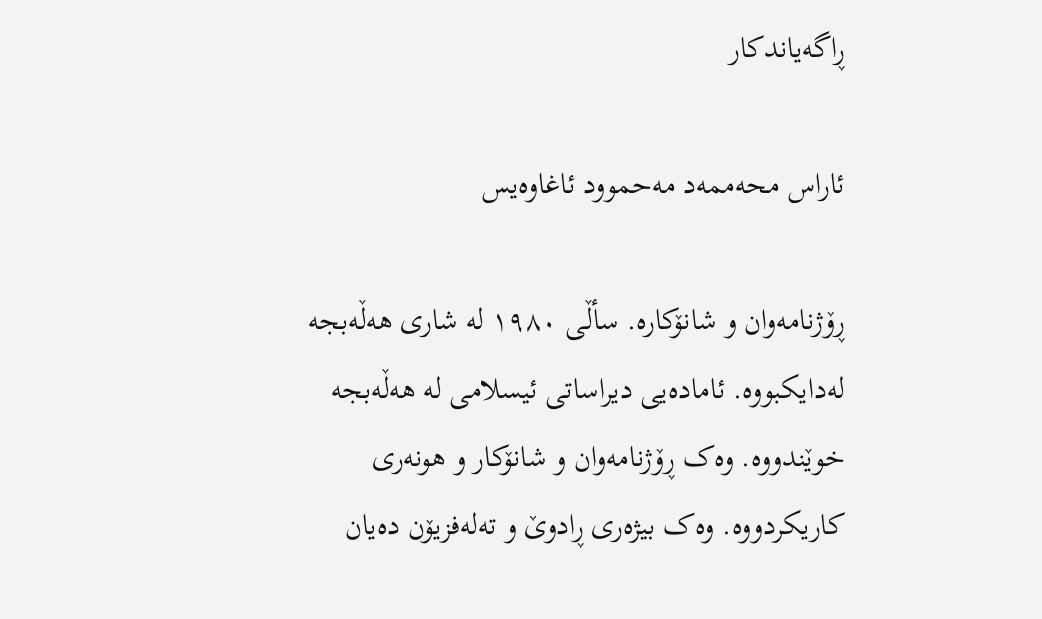ڕاگەیاندکار

ئاراس محەممەد مەحموود ئاغاوەیس

ڕۆژنامەوان و شانۆکارە. سأڵی ١٩٨٠ لە شاری هەڵەبجە لەدایکبووە. ئامادەیی دیراساتی ئیسلامی لە هەڵەبجە خوێندووە. وەک ڕۆژنامەوان و شانۆکار و هونەری کاریکردووە. وەک بیژەری ڕادوێ و تەلەفزیۆن دەیان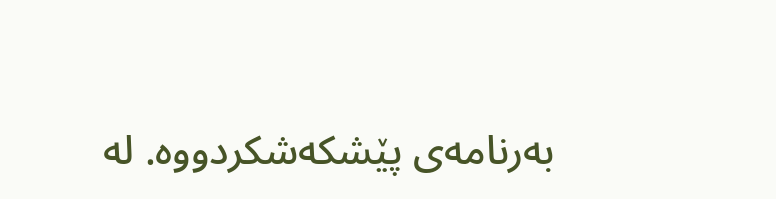بەرنامەی پێشکەشکردووە. لە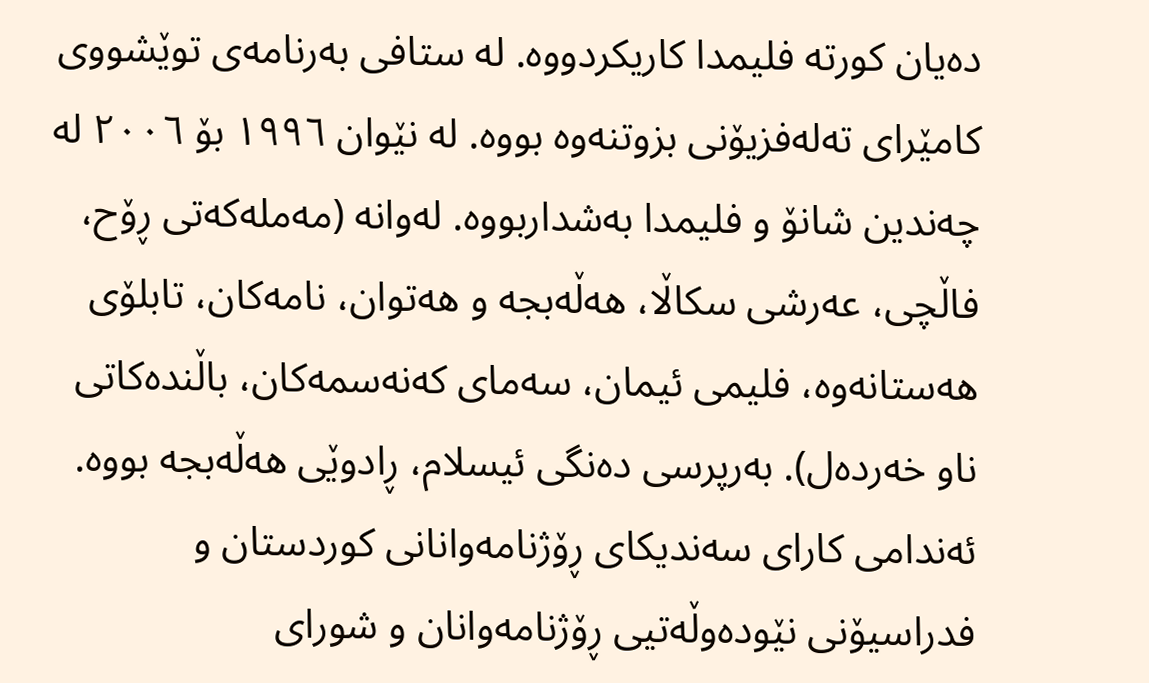دەیان کورتە فلیمدا کاریکردووە. لە ستافی بەرنامەی توێشووی کامێرای تەلەفزیۆنی بزوتنەوە بووە. لە نێوان ١٩٩٦ بۆ ٢٠٠٦ لە چەندین شانۆ و فلیمدا بەشداربووە. لەوانە (مەملەکەتی ڕۆح، فاڵچی، عەرشی سکاڵا، هەڵەبجە و هەتوان، نامەکان، تابلۆی هەستانەوە، فلیمی ئیمان، سەمای کەنەسمەکان، باڵندەکاتی ناو خەردەل). بەرپرسی دەنگی ئیسلام، ڕادوێی هەڵەبجە بووە. ئەندامی کارای سەندیکای ڕۆژنامەوانانی کوردستان و فدراسیۆنی نێودەوڵەتیی ڕۆژنامەوانان و شورای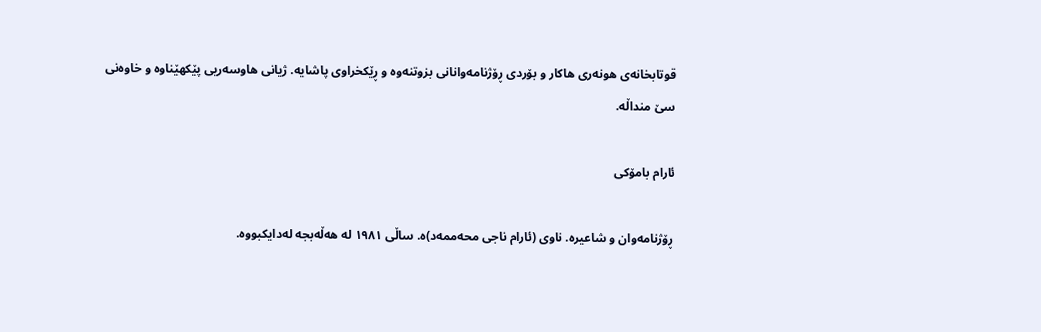قوتابخانەی هونەری هاکار و بۆردی ڕۆژنامەوانانی بزوتنەوە و ڕێکخراوی پاشایە. ژیانی هاوسەریی پێکهێناوە‌ و خاوەنی سێ منداڵە.

ئارام بامۆکی

ڕۆژنامەوان و شاعيرە. ناوی (ئارام ناجی محەممەد)ە. ساڵی ١٩٨١ لە هەڵەبجه لەدایکبووە.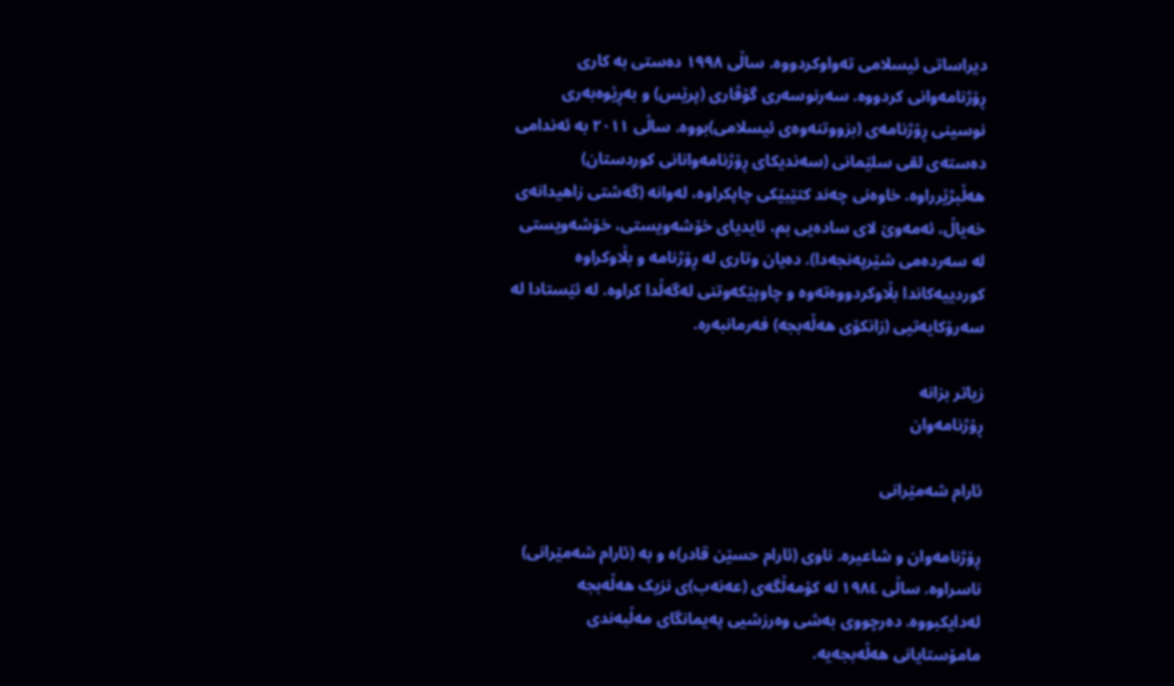دیراساتی ئیسلامی تەواوکردووە. ساڵی ١٩٩٨ دەستی بە کاری ڕۆژنامەوانی کردووە. سەرنوسەری گۆڤاری (پرێس) و بەڕێوەبەری نوسینی ڕۆژنامەی (بزووتنەوەی ئیسلامی)بووە. ساڵی ٢٠١١ بە ئەندامی دەستەی لقی سلێمانی (سەندیکای ڕۆژنامەوانانی کوردستان) هەڵبژێرراوە. خاوەنی چەند کتێبێکی چاپکراوە، لەوانە (گەشتی زاهیدانەی خەیاڵ، ئەمەوێ‌ لای سادەیی بم، ئایدیای خۆشەویستی، خۆشەویستی لە سەردەمی شێرپەنجەدا). دەیان وتاری لە ڕۆژنامە و بڵاوکراوە کوردییەکاندا بڵاوکردووەتەوە و چاوپێکەوتنی لەگەڵدا کراوە‌. لە ئێستادا لە سەرۆکایەتیی (زانکۆی هەڵەبجه) فەرمانبەرە.

زیاتر بزانە
ڕۆژنامەوان

ئارام شەمێرانی

ڕۆژنامەوان و شاعیرە‌. ناوی (ئارام حسێن قادر)ە و بە (ئارام شەمێرانی) ناسراوە. ساڵی ١٩٨٤ لە کۆمەڵگەی (عەنەب)ی نزیک هەڵەبجە لەدایکبووە. دەرچووی بەشی وەرزشیی پەیمانگای مەڵبەندی مامۆستایانی هەڵەبجەیە.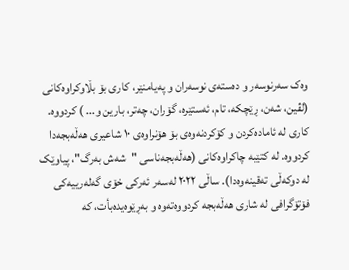وەک سەرنوسەر و دەستەی نوسەران و پەیامنێر، کاری بۆ بڵاوکراوەکانی (لڤین، شەن، ڕێچکە، تام، ئەستێرە، گۆران، چەتر، بارین و... ) کردووە. کاری لە ئامادەکردن و کۆکردنەوەی بۆ هۆنراوەی ١٠ شاعیری هەڵەبجەدا کردووە. لە کتێبە چاکراوەکانی (هەڵەبجەناسی "شەش بەرگ"، پیاوێک لە دوکەڵی تەقینەوەدا). ساڵی ٢٠٢٢ لەسەر ئەرکی خۆی گەلەرییەکی فۆتۆگرافی لە شاری هەڵەبجە کردووەتەوە و بەڕێوەیدەبأت، کە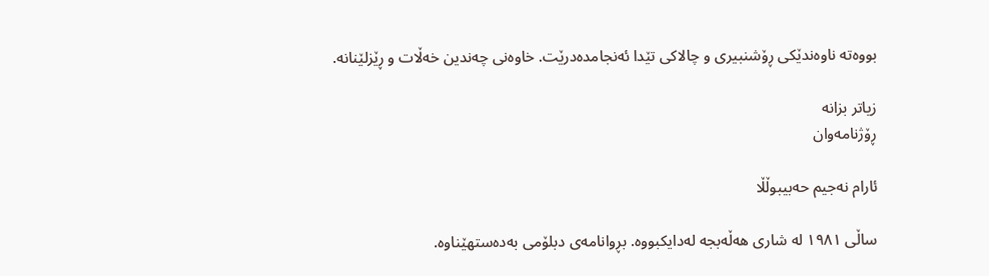بووەتە ناوەندێکی ڕۆشنبیری و چالاکی تێدا ئەنجامدەدرێت. خاوەنی چەندین خەڵات و ڕێزلێنانە‌.

زیاتر بزانە
ڕۆژنامەوان

ئارام نەجیم حەبیبوڵڵا

ساڵی ١٩٨١ لە شاری هەڵەبجە لەدایکبووە. بڕوانامەی دبلۆمی بەدەستهێناوە.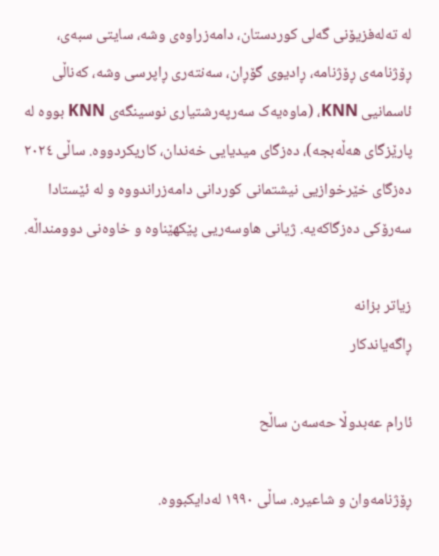لە تەلەفزیۆنی گەلی کوردستان، دامەزراوەی وشە، سایتی سبەی، ڕۆژنامەی ڕۆژنامە، ڕادیوی گۆڕان، سەنتەری ڕاپرسی وشە، کەناڵی ئاسمانیی KNN، (ماوەیەک سەرپەرشتیاری نوسینگەی KNN بووە لە پارێزگای هەڵەبجە)، دەزگای میدیایی خەندان، کاریکردووە. ساڵی ٢٠٢٤ دەزگای خێرخوازیی نیشتمانی کوردانی دامەزراندووە و لە ئێستادا سەرۆکی دەزگاکەیە. ژیانی هاوسەریی پێکهێناوە‌ و خاوەنی دوومنداڵە.

زیاتر بزانە
ڕاگەیاندکار

ئارام عەبدوڵا حەسەن ساڵح

ڕۆژنامەوان و شاعیرە. ساڵی ١٩٩٠ لەدایکبووە.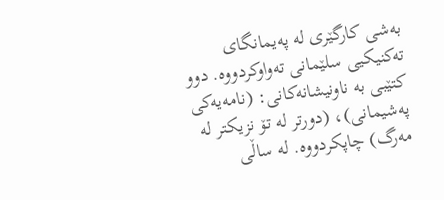بەشی کارگێری لە پەیمانگای تەکنیکیی سلێمانی تەواوکردووە. دوو کتێبی بە ناونیشانەکانی: (نامەیەکی پەشیمانی)، (دورتر لە تۆ نزیکتر لە مەرگ) چاپکردووە. لە ساڵی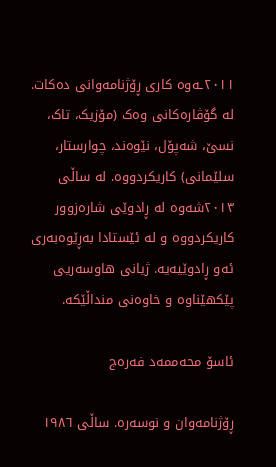٢٠١١ـە‌وە کاری ڕۆژنامەوانی دەکات. لە گۆڤارەکانی وەک (مۆزیک، تاک، نسێ، شەپۆل، نێوەند، چوارستار، سلێمانی) کاریکردووە. لە ساڵی ٢٠١٣شەوە لە ڕادوێی شارەزوور کاریکردووە و لە ئێستادا بەڕێوەبەری ئەو ڕادوێیەیە. ژیانی هاوسەریی پێکهێناوە‌ و خاوەنی منداڵێکە.

ئاسۆ محەممەد فەرەج

ڕۆژنامەوان و نوسەرە. ساڵى ١٩٨٦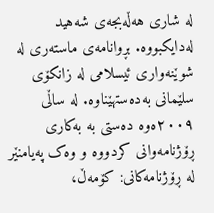لە شاری هەڵەبجەى شەهيد لەدایکبووە. بڕوانامەی ماستەرى لە شوێنەوارى ئيسلامى لە زانکۆى سلێمانى بەدەستهێناوە. لە ساڵی ٢٠٠٩ەوە دەستى بە بەکارى ڕۆژنامەوانى کردووە و وەک پەيامنێر لە ڕۆژنامەکانى: کۆمەڵ،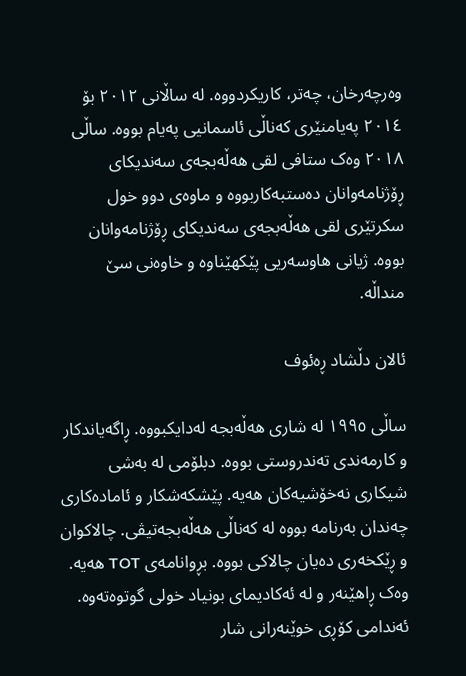وەرچەرخان، چەتر، کاریکردووە. لە ساڵانى ٢٠١٢ بۆ ٢٠١٤ پەيامنێرى کەناڵى ئاسمانیی پەيام بووە. ساڵى ٢٠١٨ وەک ستافى لقى هەڵەبجەى سەنديکاى ڕۆژنامەوانان دەستبەکاربووە و ماوەى دوو خول سکرتێرى لقى هەڵەبجەى سەنديکاى ڕۆژنامەوانان بووە. ژیانی هاوسەریی پێکهێناوە‌ و خاوەنى سێ منداڵە.

ئالان دڵشاد ڕەئوف

ساڵی ١٩٩٥ لە شاری هەڵەبجە لەدایکبووە. ڕاگەیاندکار و کارمەندی تەندروستی بووە. دبلۆمی لە بەشی شیکاری نەخۆشیەکان هەیە. پێشکەشکار و ئامادەکاری چەندان بەرنامە بووە لە کەناڵی هەڵەبجەتیڤی. چالاکوان و ڕێکخەری دەیان چالاکی بووە. بڕوانامەی TOT هەیە. وەک ڕاهێنەر و لە ئەکادیمای بونیاد خولی گوتوەتەوە. ئەندامی کۆڕی خوێنەرانی شار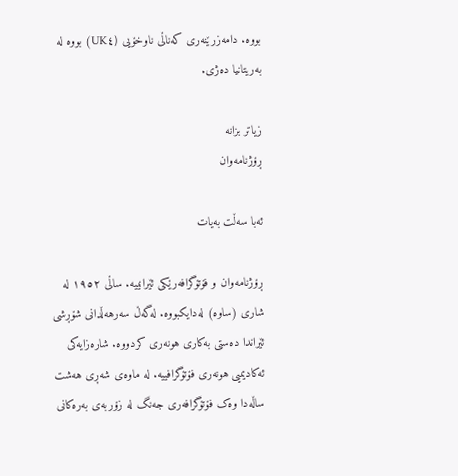بووە. دامەزرێنەری کەناڵی ناوخۆیی (UK٤) بووە لە بەریتانیا دەژی.

زیاتر بزانە
ڕۆژنامەوان

ئەبا سەڵت بەیات

ڕۆژنامەوان و فۆتۆگرافەرێکی ئێرانییە. ساڵی ١٩٥٢ لە شاری (ساوە) لەدایکبووە. لەگەڵ سەرهەڵدانی شۆڕشی ئێراندا دەستی بەکاری هونەری کردووە. شارەزایەکی ئەکادیمیی هونەری فۆتۆگرافییە. لە ماوەی شەڕی هەشت ساڵەدا وەک فۆتۆگرافەری جەنگ لە زۆربەی بەرەکانی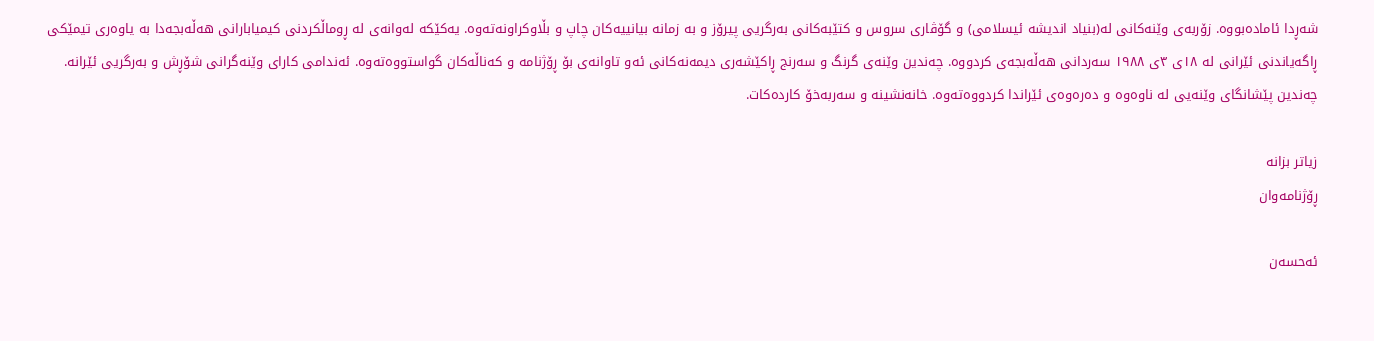شەڕدا ئامادەبووە. زۆربەی وێنەکانی لە(بنیاد اندیشە ئیسلامی) و گۆڤاری سروس و کتێبەکانی بەرگریی پیرۆز و بە زمانە بیانییەکان چاپ و بڵاوکراونەتەوە. یەکێکە لەوانەی لە ڕوماڵکردنی کیمیابارانی هەڵەبجەدا بە یاوەری تیمێکی ڕاگەیاندنی ئێرانی لە ١٨ی ٣ی ١٩٨٨ سەردانی هەڵەبجەی کردووە. چەندین وێنەی گرنگ و سەرنج ڕاکێشەری دیمەنەکانی ئەو تاوانەی بۆ ڕۆژنامە و کەناڵەکان گواستووەتەوە. ئەندامی کارای وێنەگرانی شۆڕش و بەرگریی ئێرانە. چەندین پێشانگای وێنەیی لە ناوەوە و دەرەوەی ئێراندا کردووەتەوە. خانەنشینە و سەربەخۆ کاردەکات.

زیاتر بزانە
ڕۆژنامەوان

ئە‌حسە‌ن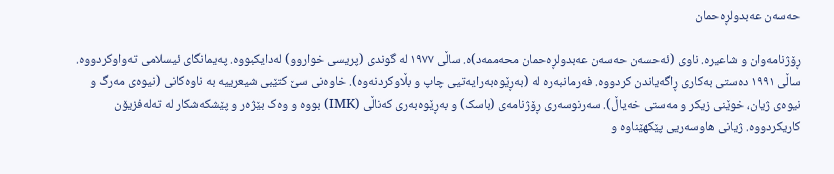حە‌سە‌ن عەبدولڕە‌حمان

ڕۆژنامەوان و شاعيرە. ناوی (ئە‌حسە‌ن حە‌سە‌ن عەبدولڕە‌حمان محەممەد)ە. ساڵی ١٩٧٧ لە‌ گوندی (پریسی خواروو) لەدایکبووە. پە‌یمانگای ئیسلامی تەواوکردووە. ساڵی ١٩٩١ دەستی بەکاری ڕاگەیاندن کردووە. فەرمانبەرە لە (بە‌ڕێوە‌بە‌رایە‌تیی چاپ و بڵاوکردنە‌وە‌). خاوە‌نی سێ کتێبی شیعرییە بە ‌ناوە‌کانی (نیوە‌ی مە‌رگ و نیوە‌ی ژیان، خوێنی زیکر و مەستی خەیاڵ). سە‌رنوسە‌ری ڕۆژنامە‌ی (باسک) و بە‌ڕێوە‌بە‌ری کە‌ناڵی (IMK) بووە و وە‌ک بێژە‌ر و پێشکە‌شکار لە‌ تەلەفزيۆن کاریکردووە‌. ژیانی هاوسەریی پێکهێناوە‌ و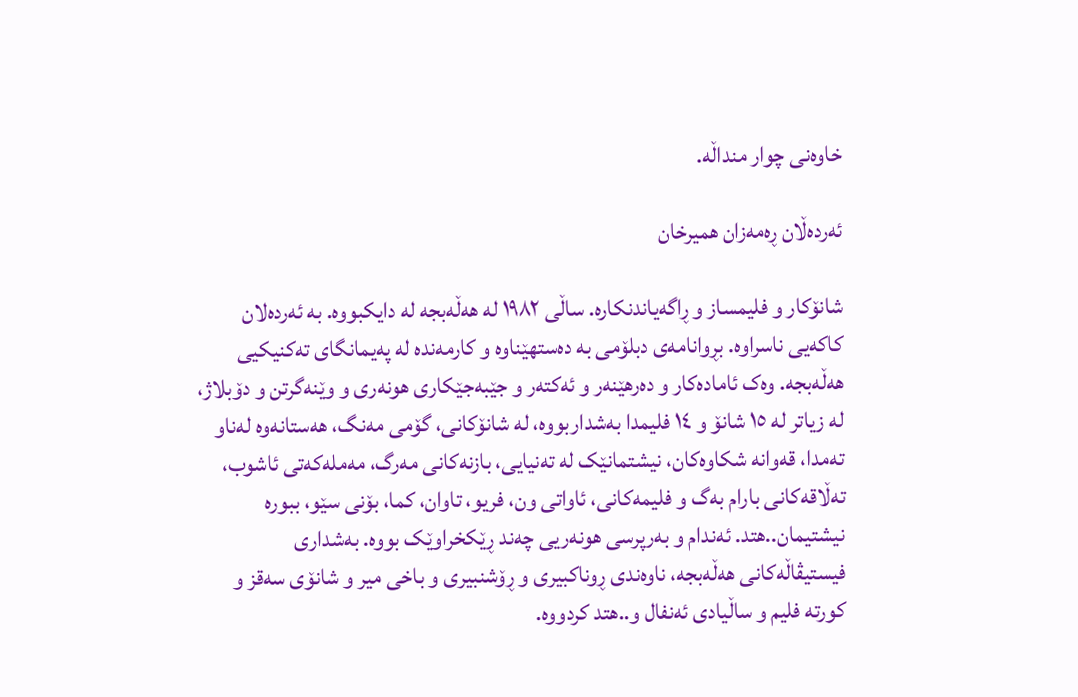خاوەنی چوار منداڵه.

ئەردەڵان ڕەمەزان همیرخان

شانۆکار و فلیمساز و ڕاگەیاندنکارە. ساڵی ١٩٨٢ لە هەڵەبجە لە دایکبووە. بە ئەردەلان کاکەیی ناسراوە. بڕوانامەی دبلۆمی بە دەستهێناوە و کارمەندە لە پەیمانگای تەکنیکیی هەڵەبجە. وەک ئامادەکار و دەرهێنەر و ئەکتەر و جێبەجێکاری هونەری و وێنەگرتن و دۆبلاژ، لە زیاتر لە ١٥ شانۆ و ١٤ فلیمدا بەشداربووە، لە شانۆکانی، گۆمی مەنگ، هەستانەوە لەناو تەمدا، قەوانە شکاوەکان، نیشتمانێک لە تەنیایی، بازنەکانی مەرگ، مەملەکەتی ئاشوب، تەڵاقەکانی بارام بەگ و فلیمەکانی، ئاواتی ون، فریو، تاوان، کما، بۆنی سێو، ببورە نیشتیمان..هتد. ئەندام و بەرپرسی هونەریی چەند ڕێکخراوێک بووە. بەشداری فیستیڤاڵەکانی هەڵەبجە، ناوەندی ڕوناکبیری و ڕۆشنبیری و باخی میر و شانۆی سەقز و کورتە فلیم و ساڵیادی ئەنفال و..هتد کردووە.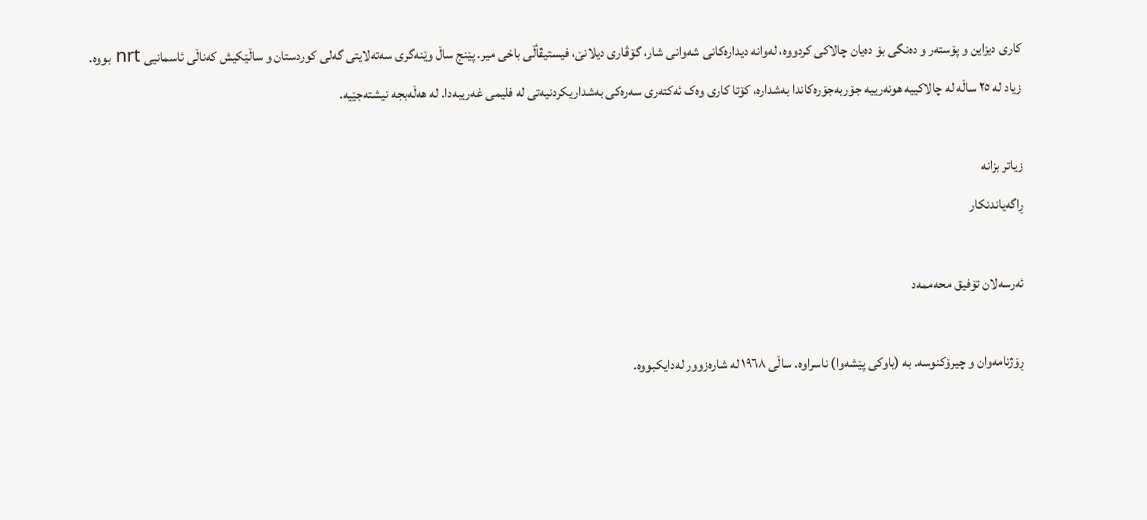کاری دیزاین و پۆستەر و دەنگی بۆ دەیان چالاکی کردووە، لەوانە دیدارەکانی شەوانی شار، گۆڤاری دیلانێ، فیستیڤأڵی باخی میر. پێنج ساڵ وێنەگری سەتەلایتی گەلی کوردستان و ساڵێکیش کەناڵی ئاسمانیی nrt بووە. زیاد لە ٢٥ ساڵە لە چالاکییە هونەرییە جۆربەجۆرەکاندا بەشدارە، کۆتا کاری وەک ئەکتەری سەرەکی بەشداریکردنیەتی لە فلیمی غەریبەدا. لە هەڵەبجە نیشتەجێیە.

زیاتر بزانە
ڕاگەیاندنکار

ئەرسەلان تۆفیق محەممەد

ڕۆژنامەوان و چیرۆکنوسە. بە (باوکی پێشەوا) ناسراوە. ساڵی ١٩٦٨ لە شارەزوور لەدایکبووە.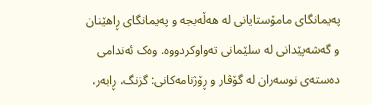پەیمانگای مامۆستایانی لە هەڵەبجە و پەیمانگای ڕاهێنان و گەشەپێدانی لە سلێمانی تەواوکردووە. وەک ئەندامی دەستەی نوسەران لە گۆڤار و ڕۆژنامەکانی: گزنگ، ڕابەر،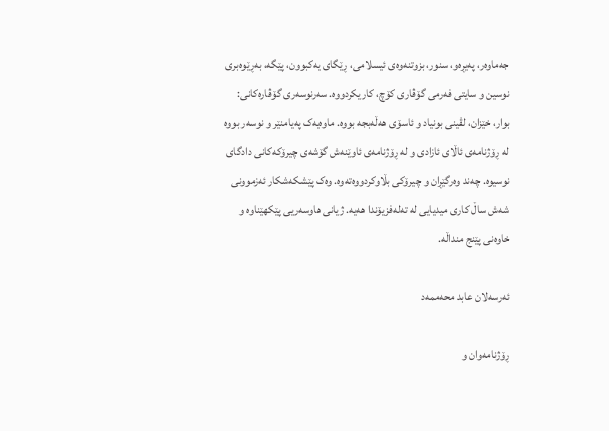جەماوەر، پەیڕەو، سنور، بزوتنەوەی ئیسلامی، ڕێگای یەکبوون، پێگە، بەڕێوەبری نوسین و سایتی فەرمی گۆڤاری کۆچ، کاریکردووە. سەرنوسەری گۆڤارەکانی: بوار، خێزان، لڤینی بونیاد و ئاسۆی هەڵەبجە بووە. ماوەیەک پەیامنێر و نوسەر بووە لە ڕۆژنامەی ئاڵای ئازادی و لە ڕۆژنامەی ئاوێنەش گۆشەی چیرۆکەکانی دادگای نوسیوە. چەند وەرگێڕان و چیرۆکی بڵاوکردووەتەوە. وەک پێشکەشکار ئەزموونی شەش ساڵ کاری میدیایی لە تەلەفزیۆندا هەیە. ژیانی هاوسەریی پێکهێناوە‌ و خاوەنی پێنج منداڵە.

ئەرسەلان عابد محەممەد

ڕۆژنامەوان و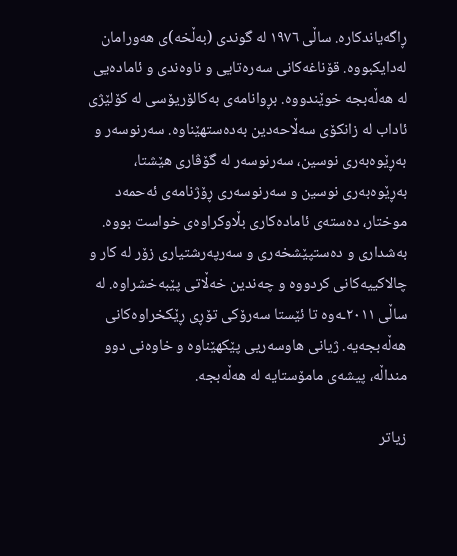ڕاگەیاندکارە. ساڵی ١٩٧٦ لە گوندی (بەڵخە)ی هەورامان لەدایکبووە. قۆناغەکانی سەرەتایی و ناوەندی و ئامادەیی لە هەڵەبجە خوێندووە. بڕوانامەی بەکالۆریۆسی لە کۆلێژی ئاداب لە زانکۆی سەڵاحەدین بەدەستهێناوە. سەرنوسەر و بەڕێوەبەری نوسین، سەرنوسەر لە گۆڤاری هێشتا، بەڕێوەبەری نوسین و سەرنوسەری ڕۆژنامەی ئەحمەد موختار، دەستەی ئامادەکاری بڵاوکراوەی خواست بووە. بەشداری و دەستپێشخەری و سەرپەرشتیاری زۆر لە کار و چالاکییەکانی کردووە و چەندین خەڵاتی پێبەخشراوە. لە ساڵی ٢٠١١ـەوە تا ئێستا سەرۆکی تۆڕی ڕێکخراوەکانی هەڵەبجەیە. ژیانی هاوسەریی پێکهێناوە‌ و خاوەنی دوو منداڵە، پیشەی مامۆستایە لە هەڵەبجە.

زیاتر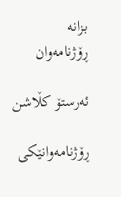بزانە
ڕۆژنامەوان

ئەرستۆ کڵاشن

ڕۆژنامەوانێکی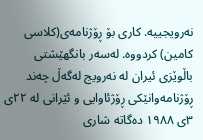نەرویجییە. کاری بۆ ڕۆژنامەی(کلاسی کامین) کردووە. لەسەر بانگهێشتی باڵوێزی ئیران لە نەرویج لەگەڵ چەند ڕۆژنامەوانێکی ڕۆژئاوایی و ئێرانی لە ٢٢ی ٣ی ١٩٨٨ دەگاتە شاری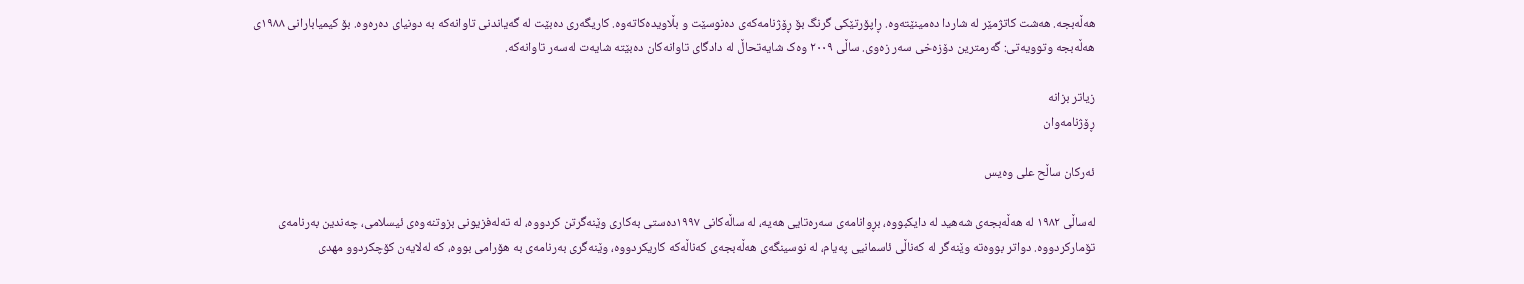هەڵەبجە. هەشت کاتژمێر لە شاردا دەمینێتەوە. ڕاپۆرتێکی گرنگ بۆ ڕۆژنامەکەی دەنوسێت و بڵاویدەکاتەوە. کاریگەری دەبێت لە گەیاندنی تاوانەکە بە دونیای دەرەوە. بۆ کیمیابارانی ١٩٨٨ی هەڵەبجە وتوویەتی: گەرمترین دۆزەخی سەر زەوی. ساڵی ٢٠٠٩ وەک شایەتحاڵ لە دادگای تاوانەکان دەبێتە شایەت لەسەر تاوانەکە.

زیاتر بزانە
ڕۆژنامەوان

ئەرکان ساڵح على وەيس

لەساڵى ١٩٨٢ لە هەڵەبجەى شەهيد لە دايکبووە، بڕوانامەى سەرەتايی هەيە، لە ساڵەکانى ١٩٩٧دەستى بەکارى وێنەگرتن کردووە، لە تەلەفزيونى بزوتنەوەى ئيسلامى، چەندين بەرنامەى تۆمارکردووە. دواتر بووەتە وێنەگر لە کەناڵى ئاسمانیى پەيام، لە نوسينگەى هەڵەبجەى کەناڵەکە کاریکردووە، وێنەگرى بەرنامەى بە هۆرامى بووە، کە لەلايەن کۆچکردوو مهدى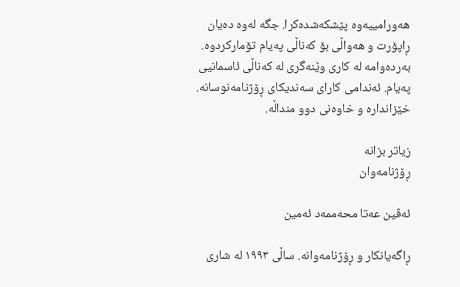هەوراميیەوە پێشکەشدەکرا. جگە لەوە دەيان ڕاپۆرت و هەواڵی بۆ کەناڵی پەیام تۆمارکردوە. بەردەوامە لە کارى وێنەگرى لە کەناڵى ئاسمانیى پەيام. ئەندامى کاراى سەنديکاى ڕۆژنامەنوسانە. خێزاندارە و خاوەنى دوو منداڵە.

زیاتر بزانە
ڕۆژنامەوان

ئەڤین عەتا محەممەد ئەمین

ڕاگەیانکار و ڕۆژنامەوانە. ساڵی ١٩٩٣ لە شاری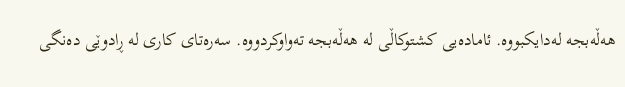هەڵەبجە لەدایکبووە. ئامادەیی کشتوکاڵی لە هەڵەبجە تەواوکردووە. سەرەتای کاری لە ڕادوێی دەنگی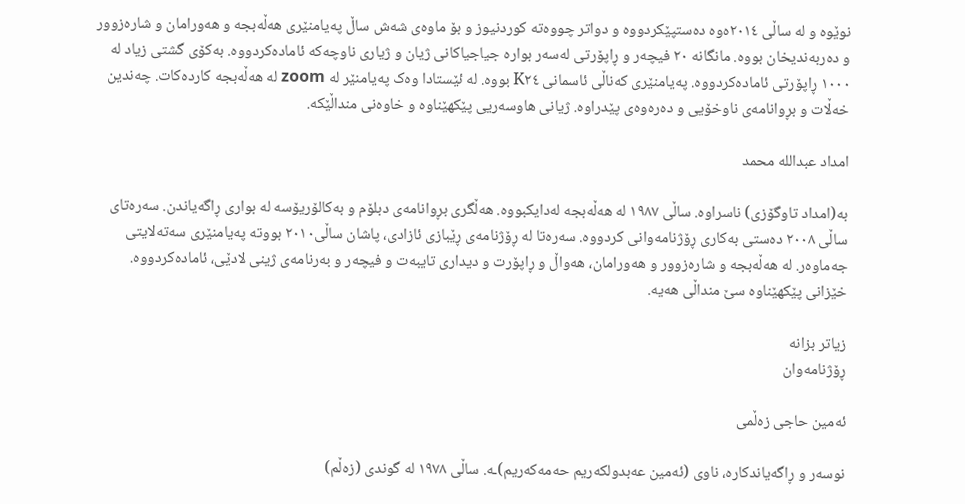نوێوە و لە ساڵی ٢٠١٤ەوە دەستپێکردووە و دواتر چووەتە کوردنیوز و بۆ ماوەی شەش ساڵ پەیامنێری هەڵەبجە و هەورامان و شارەزوور و دەربەندیخان بووە. مانگانە ٢٠ فیچەر و ڕاپۆرتی لەسەر بوارە جیاجیاکانی ژیان و ژیاری ناوچەکە ئامادەکردووە. بەکۆی گشتی زیاد لە ١٠٠٠ ڕاپۆرتی ئامادەکردووە. پەیامنێری کەناڵی ئاسمانی K٢٤ بووە. لە ئێستادا وەک پەیامنێر لە zoom لە هەڵەبجە کاردەکات. چەندین خەڵات و بڕوانامەی ناوخۆیی و دەرەوەی پێدراوە. ژیانی هاوسەریی پێکهێناوە‌ و خاوەنی منداڵێکە.

امداد عبداللە محمد

بە(امداد تاوگۆزی) ناسراوە. ساڵی ١٩٨٧ لە هەڵەبجە لەدایکبووە. هەڵگری بڕوانامەی دبلۆم و بەکالۆریۆسە لە بواری ڕاگەیاندن. سەرەتای ساڵی ٢٠٠٨ دەستی بەکاری ڕۆژنامەوانی کردووە. سەرەتا لە ڕۆژنامەی ڕێبازی ئازادی، پاشان ساڵی٢٠١٠ بووتە پەیامنێری سەتەلایتی جەماوەر. لە هەڵەبجە و شارەزوور و هەورامان، هەواڵ و ڕاپۆرت و دیداری تایبەت و فیچەر و بەرنامەی ژینی لادێی، ئامادەکردووە. خێزانی پێکهێناوە سێ منداڵی هەیە.

زیاتر بزانە
ڕۆژنامەوان

ئەمین حاجی زەڵمی

نوسەر و ڕاگەیاندکارە، ناوی (ئەمین عەبدولکەریم حەمەکەریم)ـە. ساڵی ١٩٧٨ لە گوندی (زەڵم)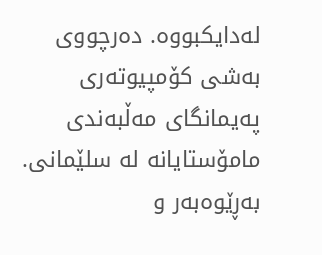لەدایکبووە. دەرچووی بەشی کۆمپیوتەری پەیمانگای مەڵبەندی مامۆستایانە لە سلێمانی. بەڕێوەبەر و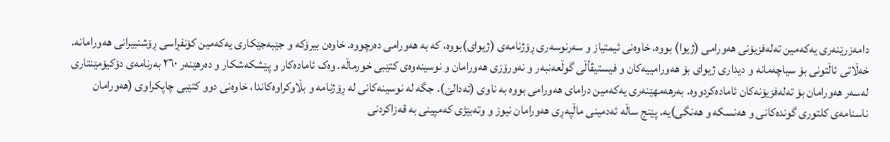دامەزرێنەری یەکەمین تەلەفزیۆنی هەورامی (ژیوا) بووە. خاوەنی ئیمتیاز و سەرنوسەری ڕۆژنامەی (ژیوای)بووە، کە بە هەورامی دەرچووە. خاوەن بیرۆکە و جێبەجێکاری یەکەمین کۆنفڕاسی ڕۆشنبیرانی هەورامانە. خەڵاتی ئاڵتونی بۆ سیاچەمانە و دیداری ژیوای بۆ هەورامییەکان و فیستیڤأڵی گوڵعەنبەر و نەورۆزی هەورامان و نوسینەوەی کتێبی خورماڵە. وەک ئامادەکار و پێشکەشکار و دەرهێنەر ٢٦٠ بەرنامەی دۆکیۆمێنتاری لەسەر هەورامان بۆ تەلەفزیۆنەکان ئامادەکردووە. بەرهەمهێنەری یەکەمین درامای هەورامی بووە بە ناوی (ئەدالێ). جگە لە نوسینەکانی لە ڕۆژنامە و بڵاوکراوەکاندا، خاوەنی دوو کتێبی چاپکراوی (هەورامان ناسنامەی کلتوری گوندەکانی و هەنسکە و هەنگی)یە. پێنج ساڵە ئەدمینی ماڵپەڕی هەورامان نیوز و وتەبێژی کەمپینی بە قەزاکردنی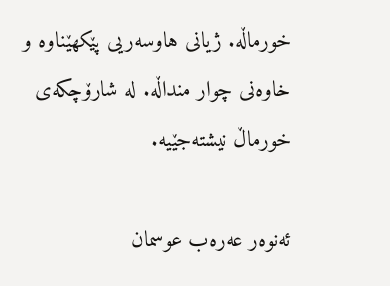خورماڵە. ژیانی هاوسەریی پێکهێناوە‌ و خاوەنی چوار منداڵە. لە شارۆچکەی خورماڵ نیشتەجێیە.

ئەنوەر عەرەب عوسمان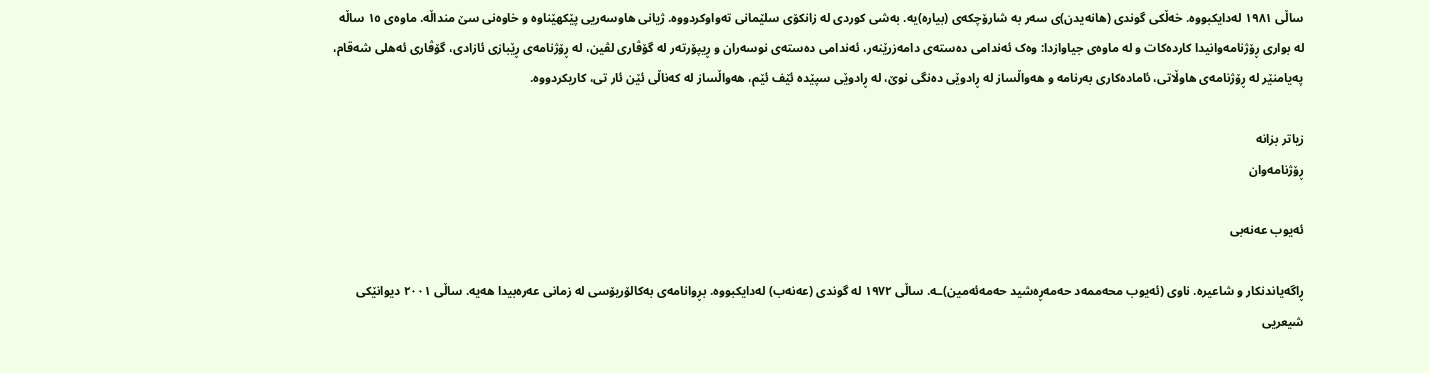ساڵی ١٩٨١ لەدایکبووە. خەڵکی گوندی (هانەیدن)ی سەر بە شارۆچکەی (بیارە)یە. بەشی کوردی لە زانکۆی سلێمانی تەواوکردووە. ژیانی هاوسەریی پێکهێناوە‌ و خاوەنی سێ منداڵە. ماوەی ١٥ ساڵە لە بواری ڕۆژنامەوانیدا کاردەکات و لە ماوەی جیاوازدا: وەک ئەندامی دەستەی دامەزرێنەر، ئەندامی دەستەی نوسەران و ڕیپۆرتەر لە گۆڤاری لڤین، لە ڕۆژنامەی ڕێبازی ئازادی، گۆڤاری ئەهلی شەقام، پەیامنێر لە ڕۆژنامەی هاوڵاتی، ئامادەکاری بەرنامە و هەواڵساز لە ڕادوێی دەنگی نوێ، لە ڕادوێی سپێدە ئێف ئێم، هەواڵساز لە کەناڵی ئێن ئار تی، کاریکردووه.

زیاتر بزانە
ڕۆژنامەوان

ئەیوب عەنەبی

ڕاگەیاندنکار و شاعیرە. ناوی (ئەیوب محەممەد حەمەڕەشید حەمەئەمین)ـە. ساڵی ١٩٧٢ لە گوندی (عەنەب) لەدایکبووە. بڕوانامەی بەکالۆریۆسی لە زمانی عەرەبیدا هەیە. ساڵی ٢٠٠١ دیوانێکی شیعریی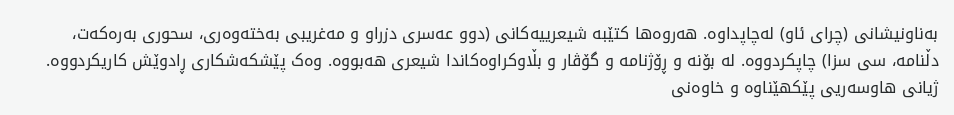بەناونیشانی (چرای ئاو) لەچاپداوە. هەروەها کتێبە شیعرییەکانی (دوو عەسری دزراو و مەغریبی بەختەوەری، سحوری بەرەکەت، دڵنامە، سی سزا) چاپکردووە. لە بۆنە و ڕۆژنامە و گۆڤار و بڵاوکراوەکاندا شیعری هەبووە. وەک پێشکەشکاری ڕادوێش کاریکردووە. ژیانی هاوسەریی پێکهێناوە‌ و خاوەنی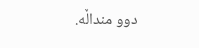دوو منداڵە.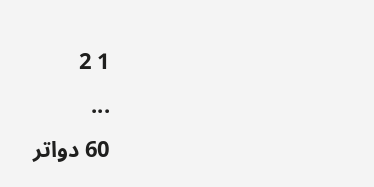1 2
...
60 دواتر